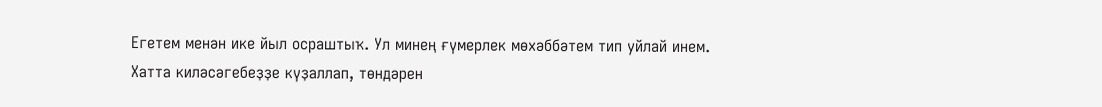Егетем менән ике йыл осраштыҡ. Ул минең ғүмерлек мөхәббәтем тип уйлай инем. Хатта киләсәгебеҙҙе күҙаллап, төндәрен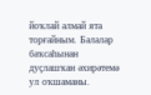йоҡлай алмай ята торғайным. Балалар баҡсаһынан дуҫлашҡан әхирәтемә ул оҡшаманы.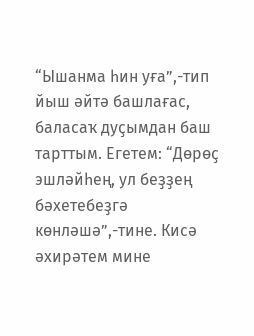“Ышанма һин уға”,-тип йыш әйтә башлағас, баласаҡ дуҫымдан баш тарттым. Егетем: “Дөрөҫ эшләйһең, ул беҙҙең бәхетебеҙгә көнләшә”,-тине. Кисә әхирәтем мине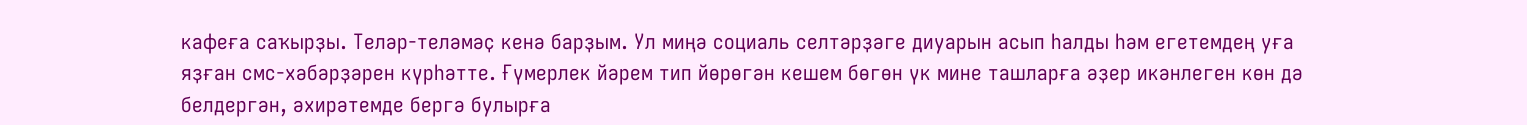кафеға саҡырҙы. Теләр-теләмәҫ кенә барҙым. Ул миңә социаль селтәрҙәге диуарын асып һалды һәм егетемдең уға яҙған смс-хәбәрҙәрен күрһәтте. Ғүмерлек йәрем тип йөрөгән кешем бөгөн үк мине ташларға әҙер икәнлеген көн дә белдергән, әхирәтемде бергә булырға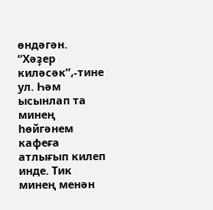өндәгән. “Хәҙер киләсәк”,-тине ул. Һәм ысынлап та минең һөйгәнем кафеға атлығып килеп инде. Тик минең менән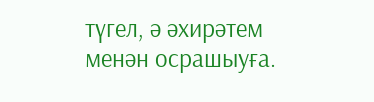түгел, ә әхирәтем менән осрашыуға.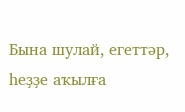Бына шулай, егеттәр, һеҙҙе аҡылға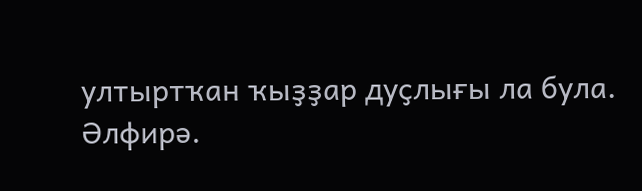ултыртҡан ҡыҙҙар дуҫлығы ла була.
Әлфирә.